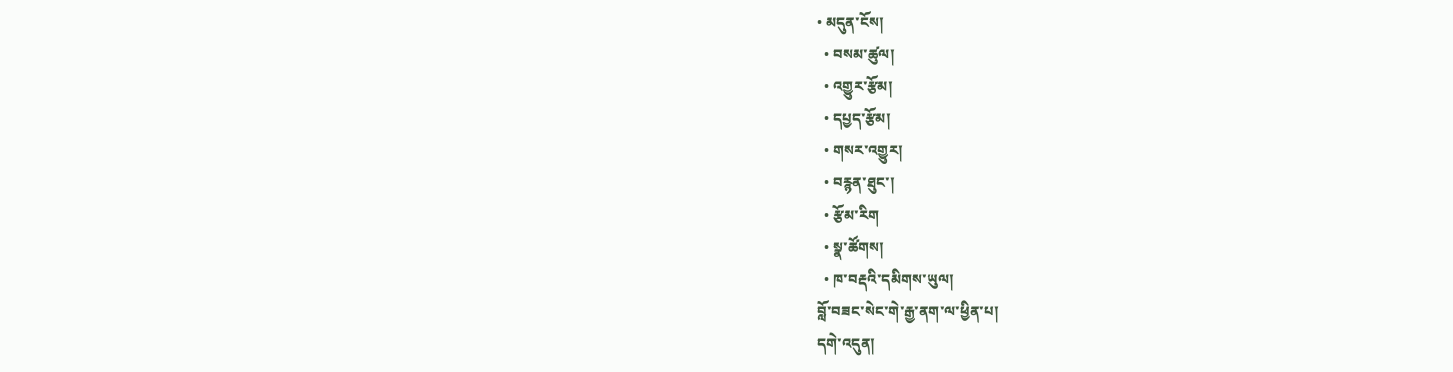• མདུན་ངོས།
  • བསམ་ཚུལ།
  • འགྱུར་རྩོམ།
  • དཔྱད་རྩོམ།
  • གསར་འགྱུར།
  • བརྙན་ཐུང་།
  • རྩོམ་རིག
  • སྣ་ཚོགས།
  • ཁ་བརྡའི་དམིགས་ཡུལ།
བློ་བཟང་སེང་གེ་རྒྱ་ནག་ལ་ཕྱིན་པ།
དགེ་འདུན།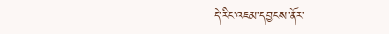དེ་རིང་འཇམ་དབྱངས་ནོར་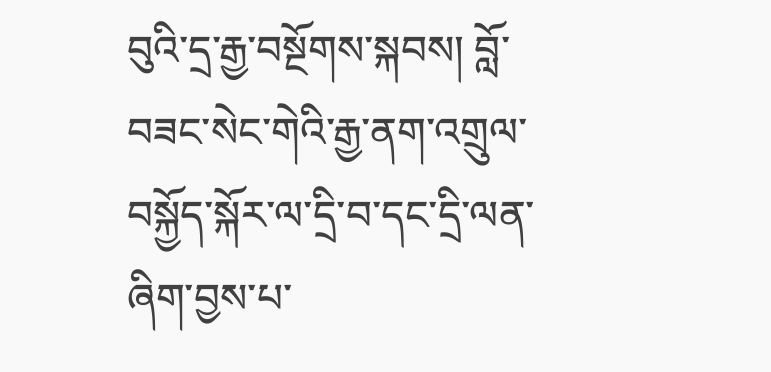བུའི་དྲ་རྒྱ་བསྔོགས་སྐབས། བློ་བཟང་སེང་གེའི་རྒྱ་ནག་འགྲུལ་བསྐྱོད་སྐོར་ལ་དྲི་བ་དང་དྲི་ལན་ཞིག་བྱས་པ་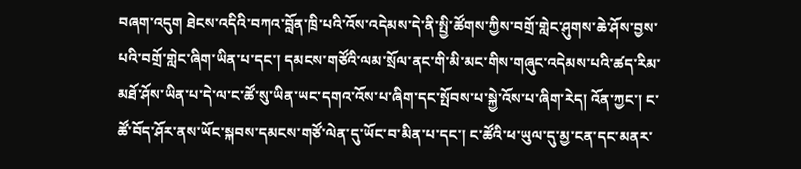བཞག་འདུག ཐེངས་འདིའི་བཀའ་བློན་ཁྲི་པའི་འོས་འདེམས་དེ་ནི་སྤྱི་ཚོགས་ཀྱིས་བགྲོ་གླེང་ཤུགས་ཆེ་ཤོས་བྱས་པའི་བགྲོ་གླེང་ཞིག་ཡིན་པ་དང་། དམངས་གཙོའི་ལམ་སྲོལ་ནང་གི་མི་མང་གིས་གཞུང་འདེམས་པའི་ཚད་རིམ་མཐོ་ཤོས་ཡིན་པ་དེ་ལ་ང་ཚོ་སུ་ཡིན་ཡང་དགའ་འོས་པ་ཞིག་དང་སྤོབས་པ་སྐྱེ་འོས་པ་ཞིག་རེད། འོན་ཀྱང་། ང་ཚོ་བོད་ཤོར་ནས་ཡོང་སྐབས་དམངས་གཙོ་ལེན་དུ་ཡོང་བ་མིན་པ་དང་། ང་ཚོའི་ཕ་ཡུལ་དུ་མྱ་ངན་དང་མནར་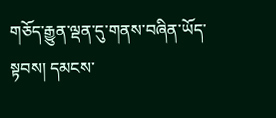གཅོད་རྒྱུན་ལྡན་དུ་གནས་བཞིན་ཡོད་སྟབས། དམངས་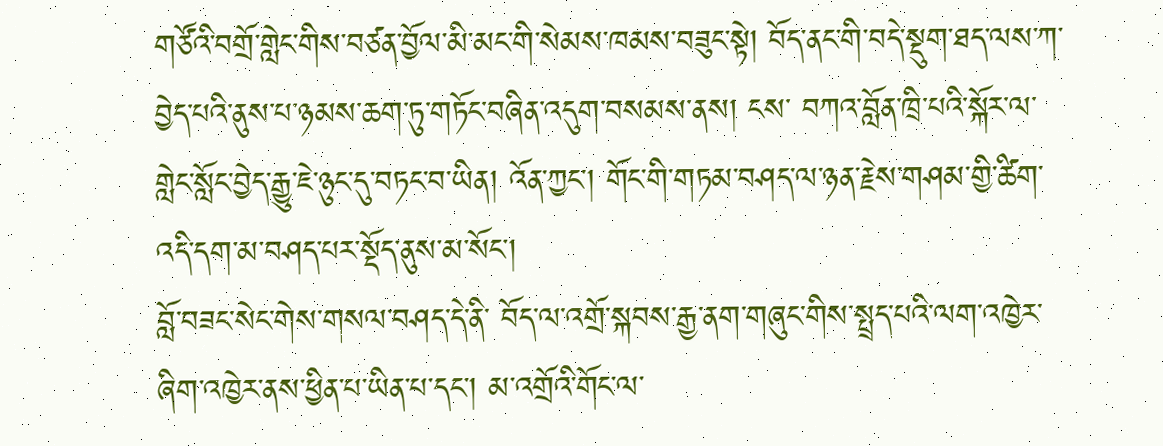གཙོའི་བགྲོ་གླེང་གིས་བཙན་བྱོལ་མི་མང་གི་སེམས་ཁམས་བཟུང་སྟེ། བོད་ནང་གི་བདེ་སྡུག་ཐད་ལས་ཀ་བྱེད་པའི་ནུས་པ་ཉམས་ཆག་ཏུ་གཏོང་བཞིན་འདུག་བསམས་ནས། ངས་ བཀའ་བློན་ཁྲི་པའི་སྐོར་ལ་གླེང་སློང་བྱེད་རྒྱུ་ཇེ་ཉུང་དུ་བཏང་བ་ཡིན། འོན་ཀྱང་། གོང་གི་གཏམ་བཤད་ལ་ཉན་རྗེས་གཤམ་གྱི་ཚིག་འདི་དག་མ་བཤད་པར་སྡོད་ནུས་མ་སོང་།
བློ་བཟང་སེང་གེས་གསལ་བཤད་དེ་ནི་ བོད་ལ་འགྲོ་སྐབས་རྒྱ་ནག་གཞུང་གིས་སྤྲད་པའི་ལག་འཁྱེར་ཞིག་འཁྱེར་ནས་ཕྱིན་པ་ཡིན་པ་དང་། མ་འགྲོའི་གོང་ལ་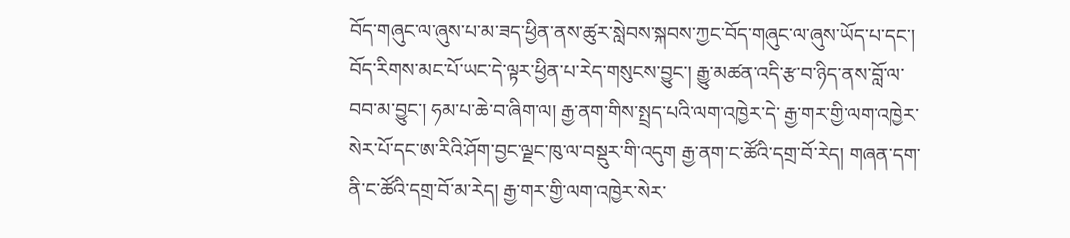བོད་གཞུང་ལ་ཞུས་པ་མ་ཟད་ཕྱིན་ནས་ཚུར་སླེབས་སྐབས་ཀྱང་བོད་གཞུང་ལ་ཞུས་ཡོད་པ་དང་། བོད་རིགས་མང་པོ་ཡང་དེ་ལྟར་ཕྱིན་པ་རེད་གསུངས་བྱུང་། རྒྱུ་མཚན་འདི་རྩ་བ་ཉིད་ནས་བློ་ལ་བབ་མ་བྱུང་། ཧམ་པ་ཆེ་བ་ཞིག་ལ། རྒྱ་ནག་གིས་སྤྲད་པའི་ལག་འཁྱེར་དེ་ རྒྱ་གར་གྱི་ལག་འཁྱེར་སེར་པོ་དང་ཨ་རིའི་ཤོག་བྱང་ལྗང་ཁུ་ལ་བསྡུར་གི་འདུག རྒྱ་ནག་ང་ཚོའི་དགྲ་བོ་རེད། གཞན་དག་ནི་ང་ཚོའི་དགྲ་བོ་མ་རེད། རྒྱ་གར་གྱི་ལག་འཁྱེར་སེར་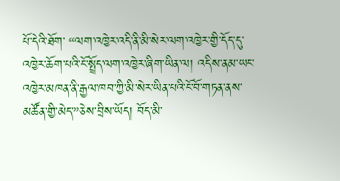པོ་དེའི་ཐོག་ “ལག་འཁྱེར་འདི་ནི་མི་སེར་ལག་འཁྱེར་གྱི་དོད་དུ་འཁྱེར་ཆོག་པའི་ངོ་སྤྲོད་ལག་འཁྱེར་ཞིག་ཡིན་ལ། འདིས་ནམ་ཡང་འཁྱེར་མཁན་ནི་རྒྱལ་ཁབ་ཀྱི་མི་སེར་ཡིན་པའི་ངོ་བོ་གཏན་ནས་མཚོན་གྱི་མེད་”ཅེས་བྲིས་ཡོད། བོད་མི་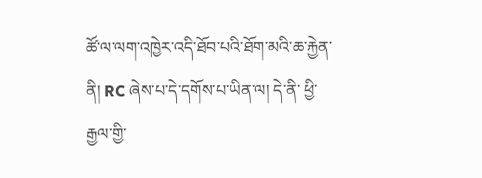ཚོ་ལ་ལག་འཁྱེར་འདི་ཐོབ་པའི་ཐོག་མའི་ཆ་རྐྱེན་ནི། RC ཞེས་པ་དེ་དགོས་པ་ཡིན་ལ། དེ་ནི་ ཕྱི་རྒྱལ་གྱི་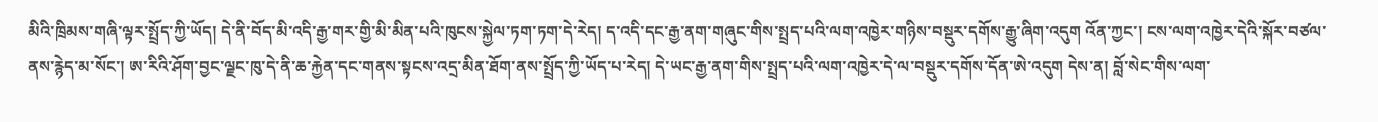མིའི་ཁྲིམས་གཞི་ལྟར་སྤྲོད་ཀྱི་ཡོད། དེ་ནི་བོད་མི་འདི་རྒྱ་གར་གྱི་མི་མིན་པའི་ཁུངས་སྐྱེལ་ཏག་ཏག་དེ་རེད། ད་འདི་དང་རྒྱ་ནག་གཞུང་གིས་སྤྲད་པའི་ལག་འཁྱེར་གཉིས་བསྡུར་དགོས་རྒྱུ་ཞིག་འདུག འོན་ཀྱང་། ངས་ལག་འཁྱེར་དེའི་སྐོར་བཙལ་ནས་རྙེད་མ་སོང་། ཨ་རིའི་ཤོག་བྱང་ལྗང་ཁུ་དེ་ནི་ཆ་རྐྱེན་དང་གནས་སྟངས་འདྲ་མིན་ཐོག་ནས་སྤྲོད་ཀྱི་ཡོད་པ་རེད། དེ་ཡང་རྒྱ་ནག་གིས་སྤྲད་པའི་ལག་འཁྱེར་དེ་ལ་བསྡུར་དགོས་དོན་ཨེ་འདུག དེས་ན། བློ་སེང་གིས་ལག་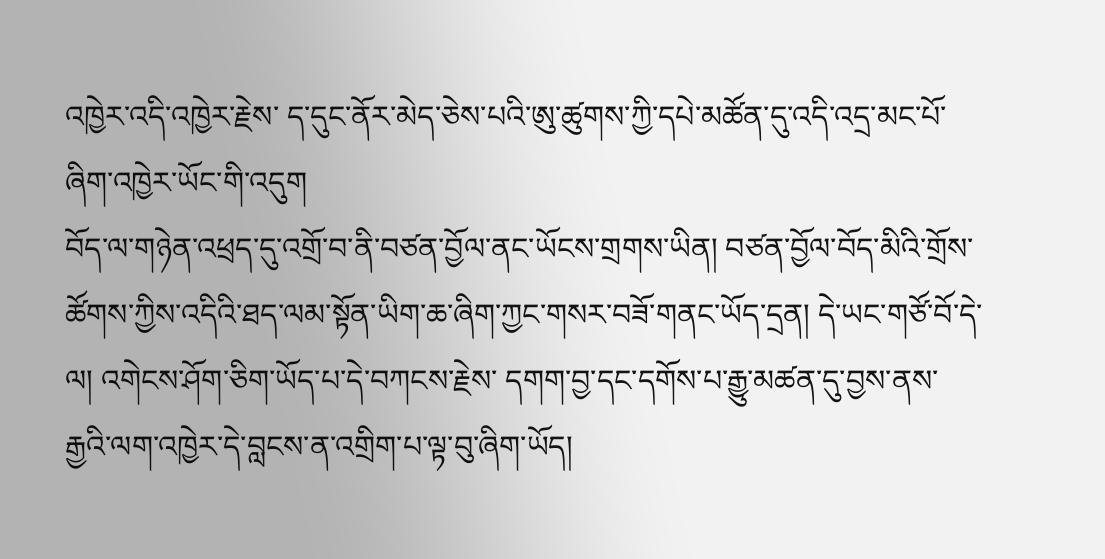འཁྱེར་འདི་འཁྱེར་རྗེས་ ད་དུང་ནོར་མེད་ཅེས་པའི་ཨུ་ཚུགས་ཀྱི་དཔེ་མཚོན་དུ་འདི་འདྲ་མང་པོ་ཞིག་འཁྱེར་ཡོང་གི་འདུག
བོད་ལ་གཉེན་འཕྲད་དུ་འགྲོ་བ་ནི་བཙན་བྱོལ་ནང་ཡོངས་གྲགས་ཡིན། བཙན་བྱོལ་བོད་མིའི་གྲོས་ཚོགས་ཀྱིས་འདིའི་ཐད་ལམ་སྟོན་ཡིག་ཆ་ཞིག་ཀྱང་གསར་བཟོ་གནང་ཡོད་དྲན། དེ་ཡང་གཙོ་བོ་དེ་ལ། འགེངས་ཤོག་ཅིག་ཡོད་པ་དེ་བཀངས་རྗེས་ དགག་བྱ་དང་དགོས་པ་རྒྱུ་མཚན་དུ་བྱས་ནས་རྒྱའི་ལག་འཁྱེར་དེ་བླངས་ན་འགྲིག་པ་ལྟ་བུ་ཞིག་ཡོད།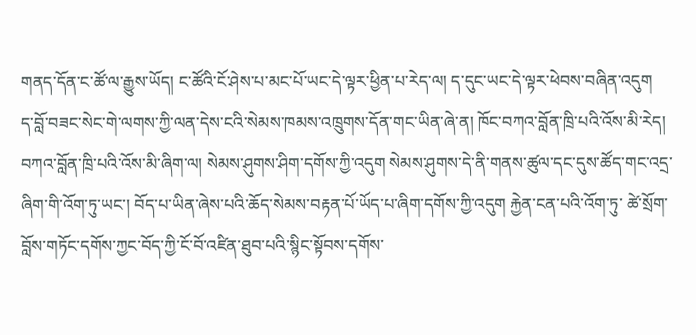གནད་དོན་ང་ཚོ་ལ་རྒྱུས་ཡོད། ང་ཚོའི་ངོ་ཤེས་པ་མང་པོ་ཡང་དེ་ལྟར་ཕྱིན་པ་རེད་ལ། ད་དུང་ཡང་དེ་ལྟར་ཕེབས་བཞིན་འདུག
ད་བློ་བཟང་སེང་གེ་ལགས་ཀྱི་ལན་དེས་ངའི་སེམས་ཁམས་འཁྲུགས་དོན་གང་ཡིན་ཞེ་ན། ཁོང་བཀའ་བློན་ཁྲི་པའི་འོས་མི་རེད། བཀའ་བློན་ཁྲི་པའི་འོས་མི་ཞིག་ལ། སེམས་ཤུགས་ཤིག་དགོས་ཀྱི་འདུག སེམས་ཤུགས་དེ་ནི་གནས་ཚུལ་དང་དུས་ཚོད་གང་འདྲ་ཞིག་གི་འོག་ཏུ་ཡང་། བོད་པ་ཡིན་ཞེས་པའི་ཆོད་སེམས་བརྟན་པོ་ཡོད་པ་ཞིག་དགོས་ཀྱི་འདུག རྐྱེན་ངན་པའི་འོག་ཏུ་ ཚེ་སྲོག་བློས་གཏོང་དགོས་ཀྱང་བོད་ཀྱི་ངོ་བོ་འཛིན་ཐུབ་པའི་སྙིང་སྟོབས་དགོས་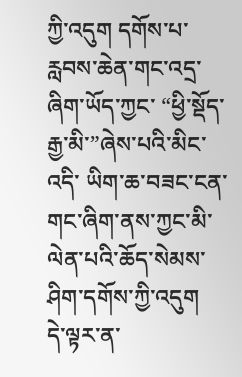ཀྱི་འདུག དགོས་པ་རླབས་ཆེན་གང་འདྲ་ཞིག་ཡོད་ཀྱང་ “ཕྱི་སྡོད་རྒྱ་མི་”ཞེས་པའི་མིང་འདི་ ཡིག་ཆ་བཟང་ངན་གང་ཞིག་ནས་ཀྱང་མི་ལེན་པའི་ཆོད་སེམས་ཤིག་དགོས་ཀྱི་འདུག
དེ་ལྟར་ན་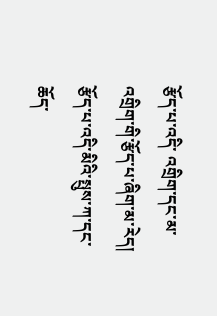རྩོད་པ་འདི་ འགྲིག་དང་མ་འགྲིག་གི་རྩོད་པ་ཞིག་མ་རེད། རྩོད་པ་འདི་མིའི་སྤུས་ཀ་དང་ཆོད་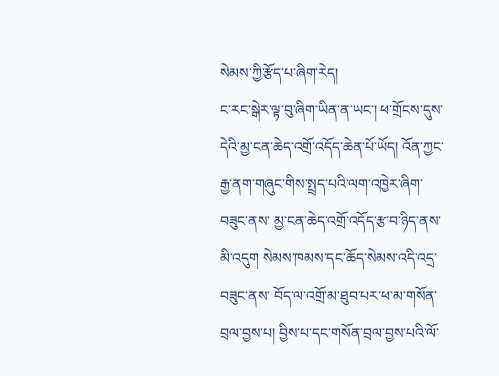སེམས་ཀྱི་རྩོད་པ་ཞིག་རེད།
ང་རང་སྒེར་ལྟ་བུ་ཞིག་ཡིན་ན་ཡང་། ཕ་གྲོངས་དུས་ དེའི་མྱ་ངན་ཆེད་འགྲོ་འདོད་ཆེན་པོ་ཡོད། འོན་ཀྱང་ རྒྱ་ནག་གཞུང་གིས་སྤྲད་པའི་ལག་འཁྱེར་ཞིག་བཟུང་ནས་ མྱ་ངན་ཆེད་འགྲོ་འདོད་རྩ་བ་ཉིད་ནས་མི་འདུག སེམས་ཁམས་དང་ཆོད་སེམས་འདི་འདྲ་བཟུང་ནས་ བོད་ལ་འགྲོ་མ་ཐུབ་པར་ཕ་མ་གསོན་བྲལ་བྱས་པ། བྱིས་པ་དང་གསོན་བྲལ་བྱས་པའི་ལོ་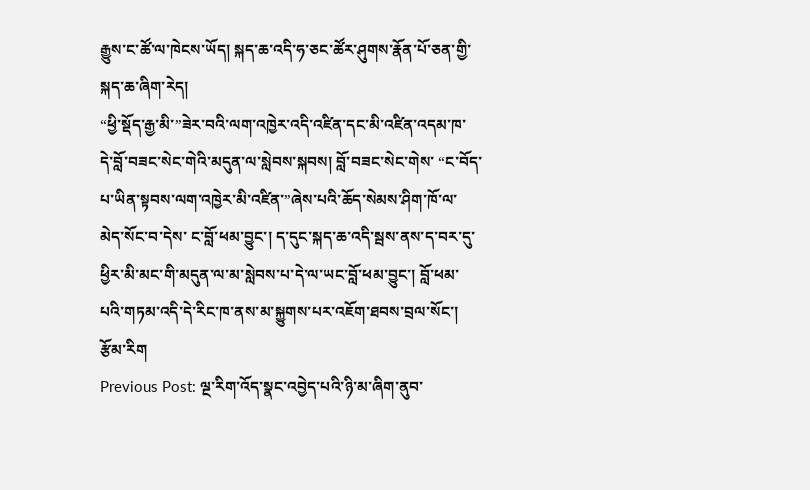རྒྱུས་ང་ཚོ་ལ་ཁེངས་ཡོད། སྐད་ཆ་འདི་ཧ་ཅང་ཚོར་ཤུགས་རྣོན་པོ་ཅན་གྱི་སྐད་ཆ་ཞིག་རེད།
“ཕྱི་སྡོད་རྒྱ་མི་”ཟེར་བའི་ལག་འཁྱེར་འདི་འཛིན་དང་མི་འཛིན་འདམ་ཁ་དེ་བློ་བཟང་སེང་གེའི་མདུན་ལ་སླེབས་སྐབས། བློ་བཟང་སེང་གེས་ “ང་བོད་པ་ཡིན་སྟབས་ལག་འཁྱེར་མི་འཛིན་”ཞེས་པའི་ཆོད་སེམས་ཤིག་ཁོ་ལ་མེད་སོང་བ་དེས་ ང་བློ་ཕམ་བྱུང་། ད་དུང་སྐད་ཆ་འདི་སྦས་ནས་ད་བར་དུ་ཕྱིར་མི་མང་གི་མདུན་ལ་མ་སླེབས་པ་དེ་ལ་ཡང་བློ་ཕམ་བྱུང་། བློ་ཕམ་པའི་གཏམ་འདི་དེ་རིང་ཁ་ནས་མ་སྐྱུགས་པར་འཇོག་ཐབས་བྲལ་སོང་།
རྩོམ་རིག
Previous Post: ལྔ་རིག་འོད་སྣང་འབྱེད་པའི་ཉི་མ་ཞིག་ནུབ་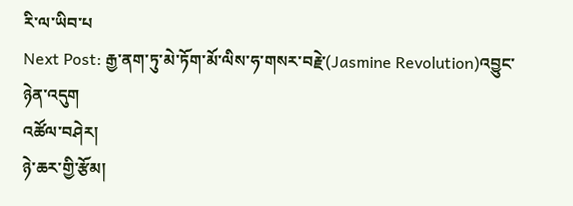རི་ལ་ཡིབ་པ
Next Post: རྒྱ་ནག་ཏུ་མེ་ཏོག་མོ་ལིས་ཧ་གསར་བརྗེ་(Jasmine Revolution)འབྱུང་ཉེན་འདུག
འཚོལ་བཤེར།
ཉེ་ཆར་གྱི་རྩོམ།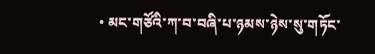• མང་གཙོའི་ཀ་བ་བཞི་པ་ཉམས་ཉེས་སུ་གཏོང་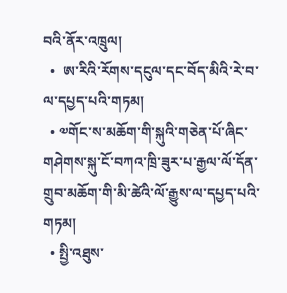བའི་ནོར་འཁྲུལ།
  •  ཨ་རིའི་རོགས་དངུལ་དང་བོད་མིའི་རེ་བ་ལ་དཔྱད་པའི་གཏམ།
  • ༧གོང་ས་མཆོག་གི་སྐུའི་གཅེན་པོ་ཞིང་གཤེགས་སྐུ་ངོ་བཀའ་ཁྲི་ཟུར་པ་རྒྱལ་ལོ་དོན་གྲུབ་མཆོག་གི་མི་ཚེའི་ལོ་རྒྱུས་ལ་དཔྱད་པའི་གཏམ།
  • སྤྱི་འཐུས་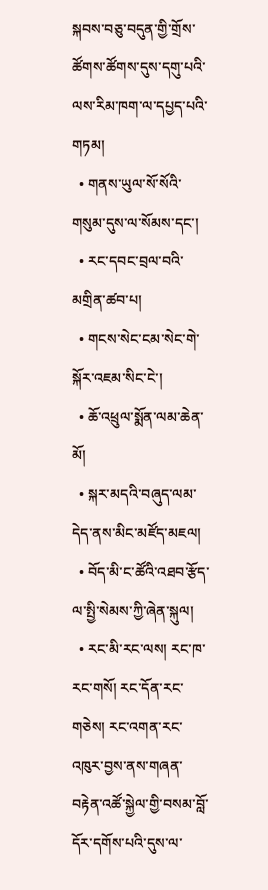སྐབས་བཅུ་བདུན་གྱི་གྲོས་ཚོགས་ཚོགས་དུས་དགུ་པའི་ལས་རིམ་ཁག་ལ་དཔྱད་པའི་གཏམ།
  • གནས་ཡུལ་སོ་སོའི་གསུམ་དུས་ལ་སོམས་དང་།
  • རང་དབང་བྲལ་བའི་མགྲིན་ཚབ་པ།
  • གངས་སེང་ངམ་སེང་གེ་སྐོར་འཇམ་སིང་ངེ་།
  • ཆོ་འཕྲུལ་སྨོན་ལམ་ཆེན་མོ།
  • སྐར་མདའི་བཞུད་ལམ་དེད་ནས་མིང་མཛོད་མཇལ།
  • བོད་མི་ང་ཚོའི་འཐབ་རྩོད་ལ་སྤྱི་སེམས་ཀྱི་ཞེན་སྐུལ།
  • རང་མི་རང་ལས། རང་ཁ་རང་གསོ། རང་དོན་རང་གཅེས། རང་འགན་རང་འཁུར་བྱས་ནས་གཞན་བརྟེན་འཚོ་སྐྱེལ་གྱི་བསམ་བློ་དོར་དགོས་པའི་དུས་ལ་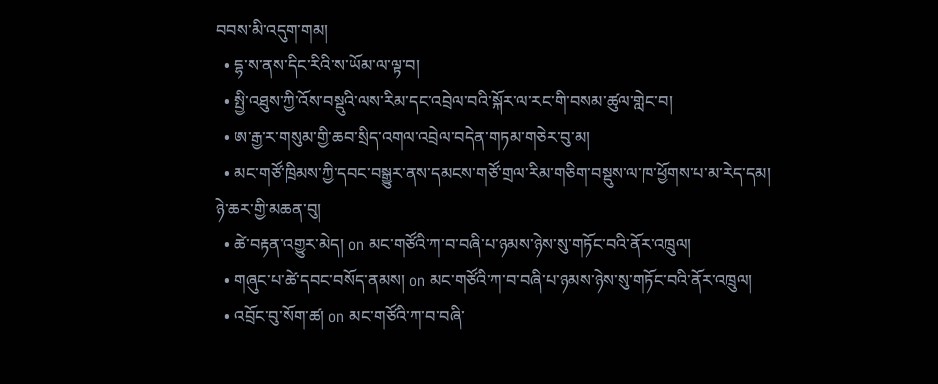བབས་མི་འདུག་གམ།
  • དྷ་ས་ནས་དིང་རིའི་ས་ཡོམ་ལ་ལྟ་བ།
  • སྤྱི་འཐུས་ཀྱི་འོས་བསྡུའི་ལས་རིམ་དང་འབྲེལ་བའི་སྐོར་ལ་རང་གི་བསམ་ཚུལ་གླེང་བ།
  • ཨ་རྒྱ་ར་གསུམ་གྱི་ཆབ་སྲིད་འགལ་འབྲེལ་བདེན་གཏམ་གཅེར་བུ་མ།
  • མང་གཙོ་ཁྲིམས་ཀྱི་དབང་བསྒྱུར་ནས་དམངས་གཙོ་གྲལ་རིམ་གཅིག་བསྡུས་ལ་ཁ་ཕྱོགས་པ་མ་རེད་དམ།
ཉེ་ཆར་གྱི་མཆན་བུ།
  • ཚེ་བརྟན་འགྱུར་མེད། on མང་གཙོའི་ཀ་བ་བཞི་པ་ཉམས་ཉེས་སུ་གཏོང་བའི་ནོར་འཁྲུལ།
  • གཞུང་པ་ཚེ་དབང་བསོད་ནམས། on མང་གཙོའི་ཀ་བ་བཞི་པ་ཉམས་ཉེས་སུ་གཏོང་བའི་ནོར་འཁྲུལ།
  • འབྲོང་བུ་སོག་ཚ། on མང་གཙོའི་ཀ་བ་བཞི་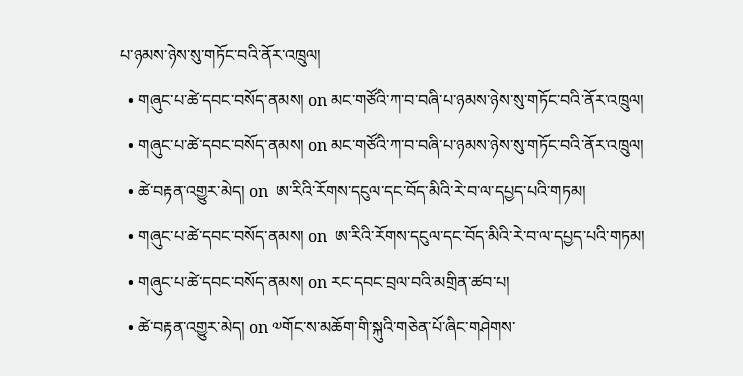པ་ཉམས་ཉེས་སུ་གཏོང་བའི་ནོར་འཁྲུལ།
  • གཞུང་པ་ཚེ་དབང་བསོད་ནམས། on མང་གཙོའི་ཀ་བ་བཞི་པ་ཉམས་ཉེས་སུ་གཏོང་བའི་ནོར་འཁྲུལ།
  • གཞུང་པ་ཚེ་དབང་བསོད་ནམས། on མང་གཙོའི་ཀ་བ་བཞི་པ་ཉམས་ཉེས་སུ་གཏོང་བའི་ནོར་འཁྲུལ།
  • ཚེ་བརྟན་འགྱུར་མེད། on  ཨ་རིའི་རོགས་དངུལ་དང་བོད་མིའི་རེ་བ་ལ་དཔྱད་པའི་གཏམ།
  • གཞུང་པ་ཚེ་དབང་བསོད་ནམས། on  ཨ་རིའི་རོགས་དངུལ་དང་བོད་མིའི་རེ་བ་ལ་དཔྱད་པའི་གཏམ།
  • གཞུང་པ་ཚེ་དབང་བསོད་ནམས། on རང་དབང་བྲལ་བའི་མགྲིན་ཚབ་པ།
  • ཚེ་བརྟན་འགྱུར་མེད། on ༧གོང་ས་མཆོག་གི་སྐུའི་གཅེན་པོ་ཞིང་གཤེགས་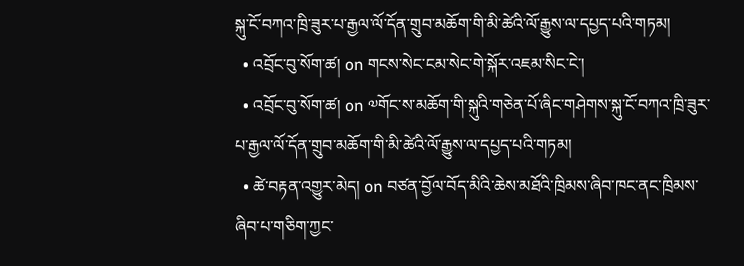སྐུ་ངོ་བཀའ་ཁྲི་ཟུར་པ་རྒྱལ་ལོ་དོན་གྲུབ་མཆོག་གི་མི་ཚེའི་ལོ་རྒྱུས་ལ་དཔྱད་པའི་གཏམ།
  • འབྲོང་བུ་སོག་ཚ། on གངས་སེང་ངམ་སེང་གེ་སྐོར་འཇམ་སིང་ངེ་།
  • འབྲོང་བུ་སོག་ཚ། on ༧གོང་ས་མཆོག་གི་སྐུའི་གཅེན་པོ་ཞིང་གཤེགས་སྐུ་ངོ་བཀའ་ཁྲི་ཟུར་པ་རྒྱལ་ལོ་དོན་གྲུབ་མཆོག་གི་མི་ཚེའི་ལོ་རྒྱུས་ལ་དཔྱད་པའི་གཏམ།
  • ཚེ་བརྟན་འགྱུར་མེད། on བཙན་བྱོལ་བོད་མིའི་ཆེས་མཐོའི་ཁྲིམས་ཞིབ་ཁང་ནང་ཁྲིམས་ཞིབ་པ་གཅིག་ཀྱང་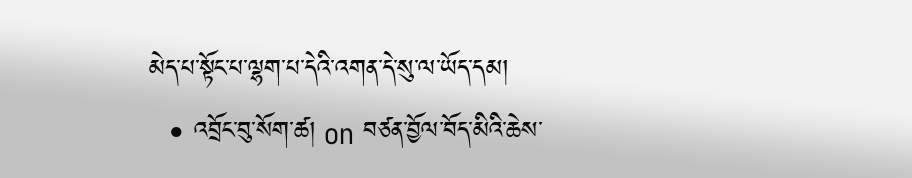མེད་པ་སྟོང་པ་ལྷག་པ་དེའི་འགན་དེ་སུ་ལ་ཡོད་དམ།
  • འབྲོང་བུ་སོག་ཚ། on བཙན་བྱོལ་བོད་མིའི་ཆེས་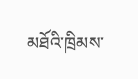མཐོའི་ཁྲིམས་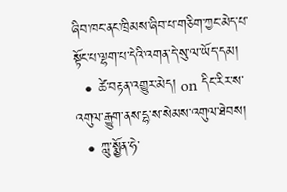ཞིབ་ཁང་ནང་ཁྲིམས་ཞིབ་པ་གཅིག་ཀྱང་མེད་པ་སྟོང་པ་ལྷག་པ་དེའི་འགན་དེ་སུ་ལ་ཡོད་དམ།
  • ཚེ་བརྟན་འགྱུར་མེད། on དིང་རིར་ས་འགུལ་རྒྱུག་ནས་དྷ་ས་སེམས་འགུལ་ཐེབས།
  • ཀླུ་སྨྱོན་ཧེ་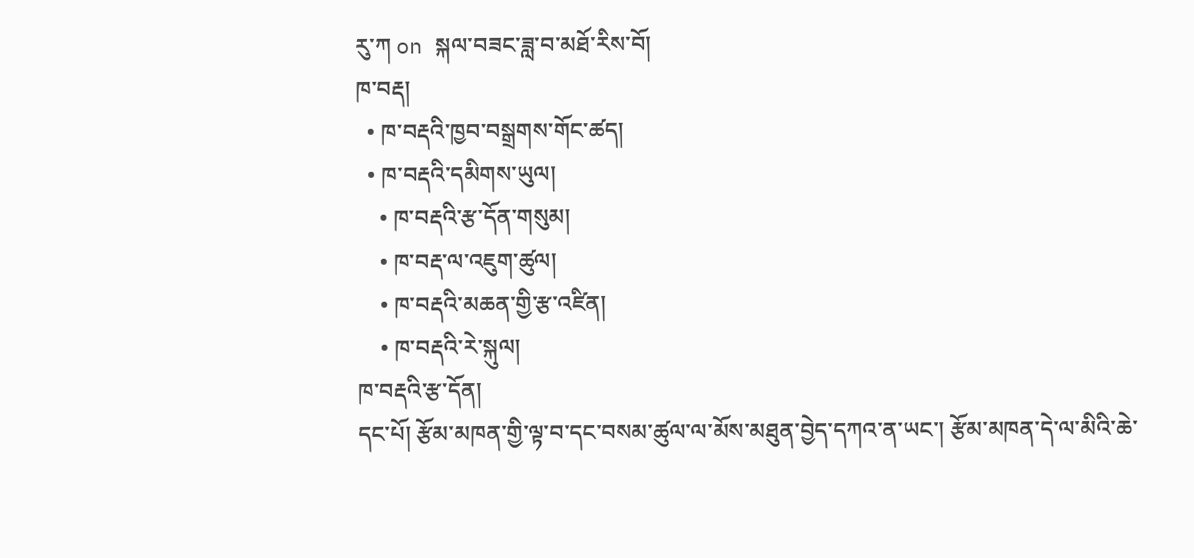རུ་ཀ on སྐལ་བཟང་ཟླ་བ་མཐོ་རིས་བོ།
ཁ་བརྡ།
  • ཁ་བརྡའི་ཁྱབ་བསྒྲགས་གོང་ཚད།
  • ཁ་བརྡའི་དམིགས་ཡུལ།
    • ཁ་བརྡའི་རྩ་དོན་གསུམ།
    • ཁ་བརྡ་ལ་འཇུག་ཚུལ།
    • ཁ་བརྡའི་མཆན་གྱི་རྩ་འཛིན།
    • ཁ་བརྡའི་རེ་སྐུལ།
ཁ་བརྡའི་རྩ་དོན།
དང་པོ། རྩོམ་མཁན་གྱི་ལྟ་བ་དང་བསམ་ཚུལ་ལ་མོས་མཐུན་བྱེད་དཀའ་ན་ཡང་། རྩོམ་མཁན་དེ་ལ་མིའི་ཆེ་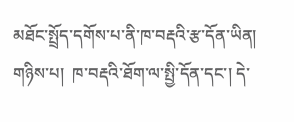མཐོང་སྤྲོད་དགོས་པ་ནི་ཁ་བརྡའི་རྩ་དོན་ཡིན།
གཉིས་པ།  ཁ་བརྡའི་ཐོག་ལ་སྤྱི་དོན་དང་། དེ་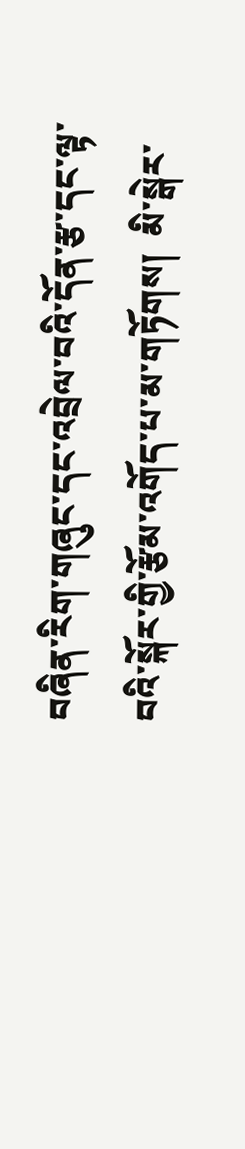བཞིན་རིག་གཞུང་དང་འབྲེལ་བའི་དོན་རྩ་དང་ལྟ་བའི་སྐོར་གྱི་རྩོམ་འགོད་པ་མ་གཏོགས།  མི་སྒེར་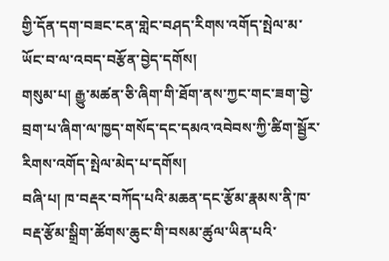གྱི་དོན་དག་བཟང་ངན་གླེང་བཤད་རིགས་འགོད་སྤེལ་མ་ཡོང་བ་ལ་འབད་བརྩོན་བྱེད་དགོས།
གསུམ་པ། རྒྱུ་མཚན་ཅི་ཞིག་གི་ཐོག་ནས་ཀྱང་གང་ཟག་བྱེ་བྲག་པ་ཞིག་ལ་ཁྱད་གསོད་དང་དམའ་འབེབས་ཀྱི་ཚིག་སྦྱོར་རིགས་འགོད་སྤེལ་མེད་པ་དགོས།
བཞི་པ། ཁ་བརྡར་བཀོད་པའི་མཆན་དང་རྩོམ་རྣམས་ནི་ཁ་བརྡ་རྩོམ་སྒྲིག་ཚོགས་ཆུང་གི་བསམ་ཚུལ་ཡིན་པའི་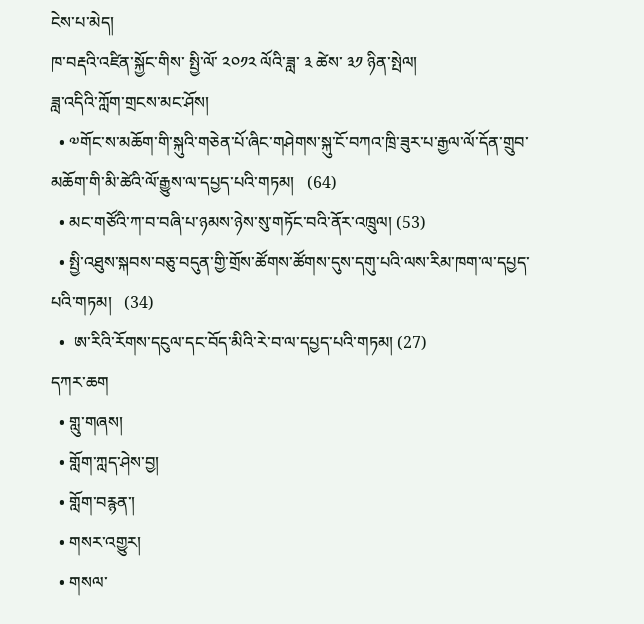ངེས་པ་མེད།
ཁ་བརྡའི་འཛིན་སྐྱོང་གིས་ སྤྱི་ལོ་ ༢༠༡༢ ལོའི་ཟླ་ ༣ ཚེས་ ༣༡ ཉིན་སྤེལ།
ཟླ་འདིའི་ཀློག་གྲངས་མང་ཤོས།
  • ༧གོང་ས་མཆོག་གི་སྐུའི་གཅེན་པོ་ཞིང་གཤེགས་སྐུ་ངོ་བཀའ་ཁྲི་ཟུར་པ་རྒྱལ་ལོ་དོན་གྲུབ་མཆོག་གི་མི་ཚེའི་ལོ་རྒྱུས་ལ་དཔྱད་པའི་གཏམ།   (64)
  • མང་གཙོའི་ཀ་བ་བཞི་པ་ཉམས་ཉེས་སུ་གཏོང་བའི་ནོར་འཁྲུལ། (53)
  • སྤྱི་འཐུས་སྐབས་བཅུ་བདུན་གྱི་གྲོས་ཚོགས་ཚོགས་དུས་དགུ་པའི་ལས་རིམ་ཁག་ལ་དཔྱད་པའི་གཏམ།   (34)
  •  ཨ་རིའི་རོགས་དངུལ་དང་བོད་མིའི་རེ་བ་ལ་དཔྱད་པའི་གཏམ། (27)
དཀར་ཆག
  • གླུ་གཞས།
  • གློག་ཀླད་ཤེས་བྱ།
  • གློག་བརྙན་།
  • གསར་འགྱུར།
  • གསལ་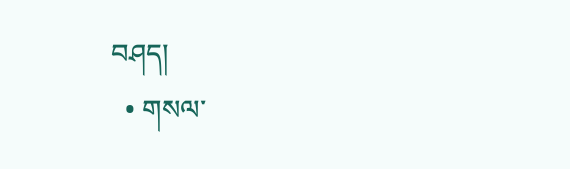བཤད།
  • གསལ་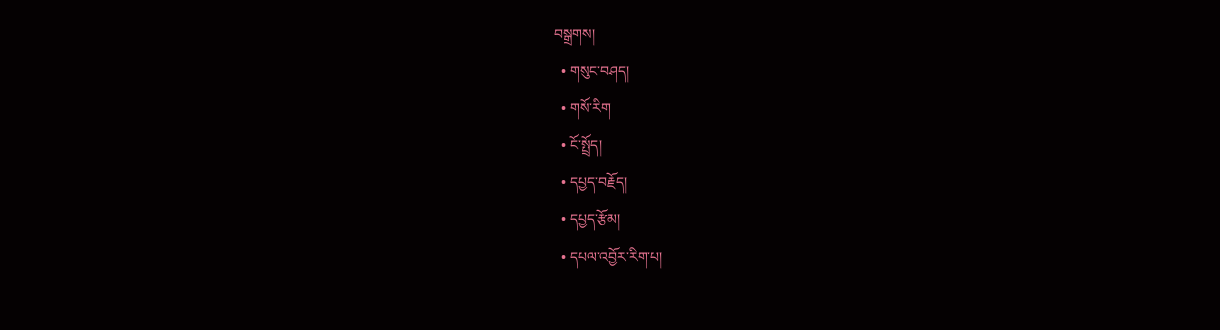བསྒྲགས།
  • གསུང་བཤད།
  • གསོ་རིག
  • ངོ་སྤྲོད།
  • དཔྱད་བརྗོད།
  • དཔྱད་རྩོམ།
  • དཔལ་འབྱོར་རིག་པ།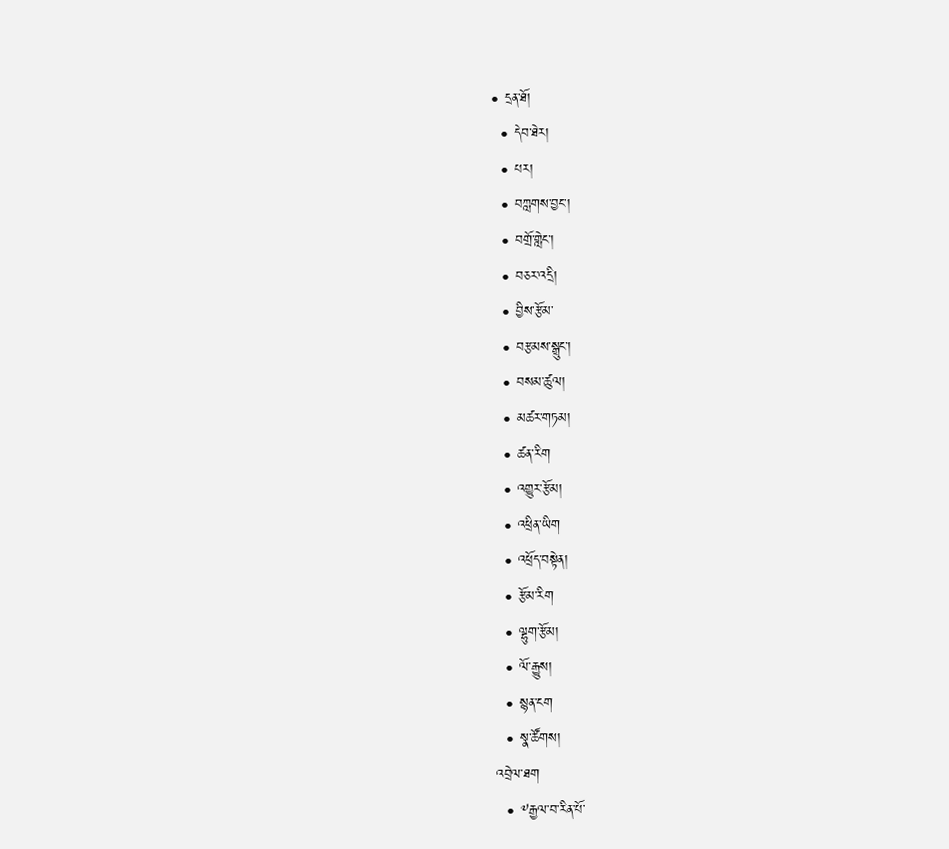• དྲན་ཐོ།
  • དེབ་ཐེར།
  • པར།
  • བཀླགས་བྱང་།
  • བགྲོ་གླེང་།
  • བཅར་འདྲི།
  • བྱིས་རྩོམ་
  • བརྩམས་སྒྲུང་།
  • བསམ་ཚུལ།
  • མཚར་གཏམ།
  • ཚན་རིག
  • འགྱུར་རྩོམ།
  • འཕྲིན་ཡིག
  • འཕྲོད་བསྟེན།
  • རྩོམ་རིག
  • ལྷུག་རྩོམ།
  • ལོ་རྒྱུས།
  • སྙན་ངག
  • སྣ་ཚོགས།
འབྲེལ་ཐག
  • ༸རྒྱལ་བ་རིན་པོ་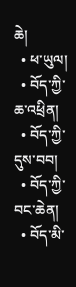ཆེ།
  • ཕ་ཡུལ།
  • བོད་ཀྱི་ཆ་འཕྲིན།
  • བོད་ཀྱི་དུས་བབ།
  • བོད་ཀྱི་བང་ཆེན།
  • བོད་མི་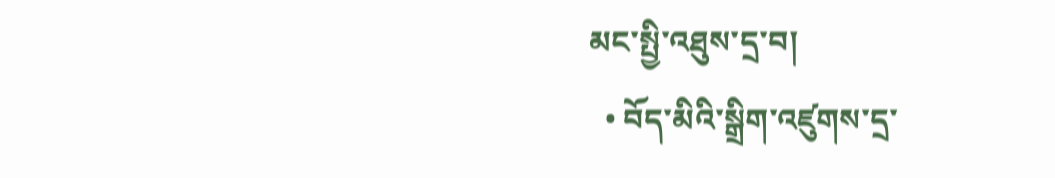མང་སྤྱི་འཐུས་དྲ་བ།
  • བོད་མིའི་སྒྲིག་འཛུགས་དྲ་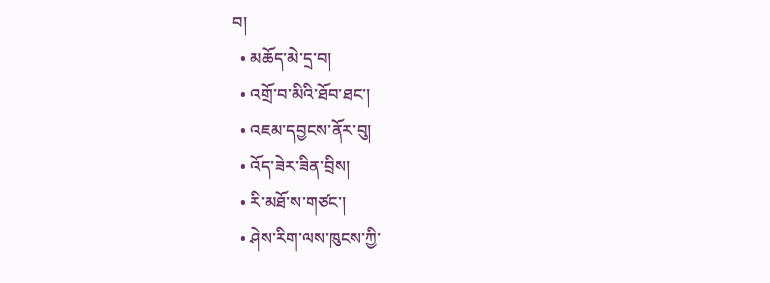བ།
  • མཆོད་མེ་དྲ་བ།
  • འགྲོ་བ་མིའི་ཐོབ་ཐང་།
  • འཇམ་དབྱངས་ནོར་བུ།
  • འོད་ཟེར་ཟིན་བྲིས།
  • རི་མཐོ་ས་གཙང་།
  • ཤེས་རིག་ལས་ཁུངས་ཀྱི་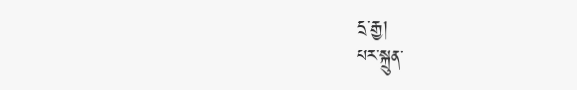དྲ་རྒྱ།
པར་སྐྲུན་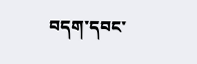བདག་དབང་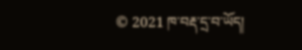© 2021 ཁ་བརྡ་དྲ་བ་ཡོད།